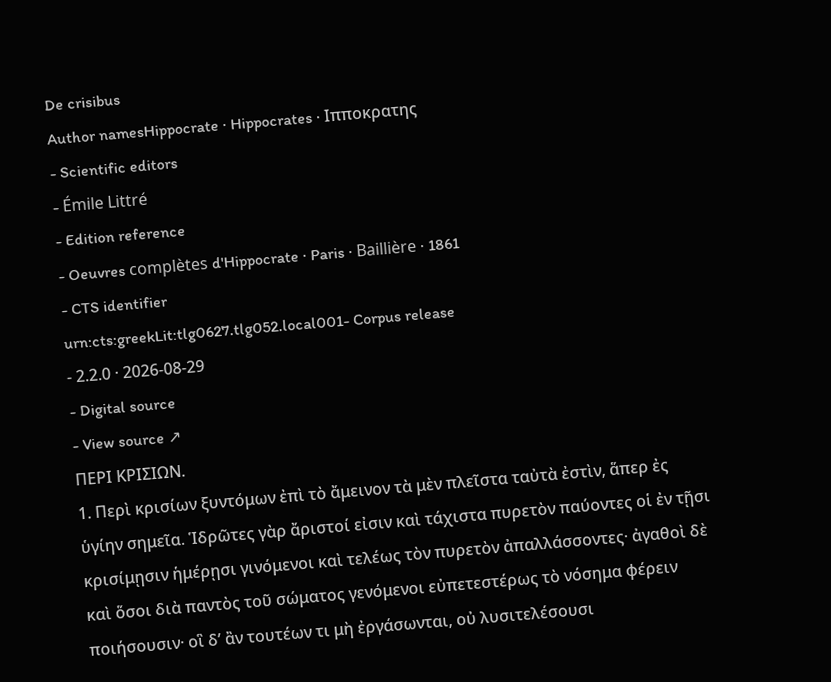De crisibus
Author namesHippocrate · Hippocrates · Ιπποκρατης
- Scientific editors
- Émile Littré
- Edition reference
- Oeuvres complètes d'Hippocrate · Paris · Baillière · 1861
- CTS identifier
urn:cts:greekLit:tlg0627.tlg052.local001- Corpus release
- 2.2.0 · 2026-08-29
- Digital source
- View source ↗
ΠΕΡΙ ΚΡΙΣΙΩΝ.
1. Περὶ κρισίων ξυντόμων ἐπὶ τὸ ἄμεινον τὰ μὲν πλεῖστα ταὐτὰ ἐστὶν, ἅπερ ἐς ὑγίην σημεῖα. Ἱδρῶτες γὰρ ἄριστοί εἰσιν καὶ τάχιστα πυρετὸν παύοντες οἱ ἐν τῇσι κρισίμῃσιν ἡμέρῃσι γινόμενοι καὶ τελέως τὸν πυρετὸν ἀπαλλάσσοντες· ἀγαθοὶ δὲ καὶ ὅσοι διὰ παντὸς τοῦ σώματος γενόμενοι εὐπετεστέρως τὸ νόσημα φέρειν ποιήσουσιν· οἳ δ’ ἂν τουτέων τι μὴ ἐργάσωνται, οὐ λυσιτελέσουσι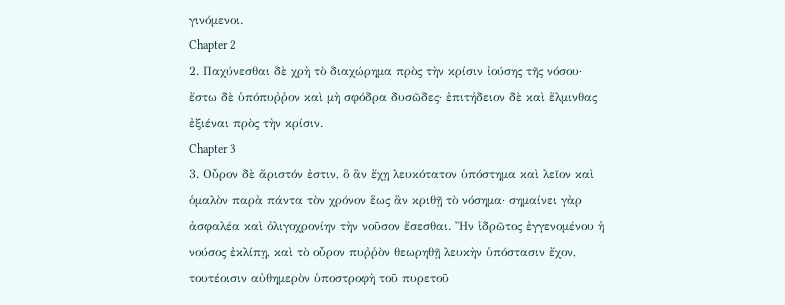γινόμενοι.
Chapter 2
2. Παχύνεσθαι δὲ χρὴ τὸ διαχώρημα πρὸς τὴν κρίσιν ἰούσης τῆς νόσου· ἔστω δὲ ὑπόπυῤῥον καὶ μὴ σφόδρα δυσῶδες· ἐπιτήδειον δὲ καὶ ἕλμινθας ἐξιέναι πρὸς τὴν κρίσιν.
Chapter 3
3. Οὖρον δὲ ἄριστόν ἐστιν, ὃ ἂν ἔχῃ λευκότατον ὑπόστημα καὶ λεῖον καὶ ὁμαλὸν παρὰ πάντα τὸν χρόνον ἕως ἂν κριθῇ τὸ νόσημα· σημαίνει γὰρ ἀσφαλέα καὶ ὀλιγοχρονίην τὴν νοῦσον ἔσεσθαι. Ἢν ἱδρῶτος ἐγγενομένου ἡ νούσος ἐκλίπῃ, καὶ τὸ οὖρον πυῤῥὸν θεωρηθῇ λευκὴν ὑπόστασιν ἔχον, τουτέοισιν αὐθημερὸν ὑποστροφὴ τοῦ πυρετοῦ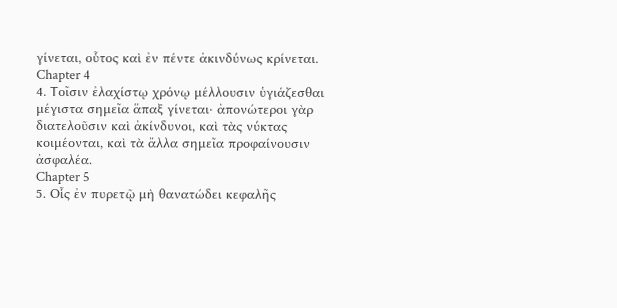γίνεται, οὗτος καὶ ἐν πέντε ἀκινδύνως κρίνεται.
Chapter 4
4. Τοῖσιν ἐλαχίστῳ χρόνῳ μέλλουσιν ὑγιάζεσθαι μέγιστα σημεῖα ἅπαξ γίνεται· ἀπονώτεροι γὰρ διατελοῦσιν καὶ ἀκίνδυνοι, καὶ τὰς νύκτας κοιμέονται, καὶ τὰ ἄλλα σημεῖα προφαίνουσιν ἀσφαλέα.
Chapter 5
5. Οἷς ἐν πυρετῷ μὴ θανατώδει κεφαλῆς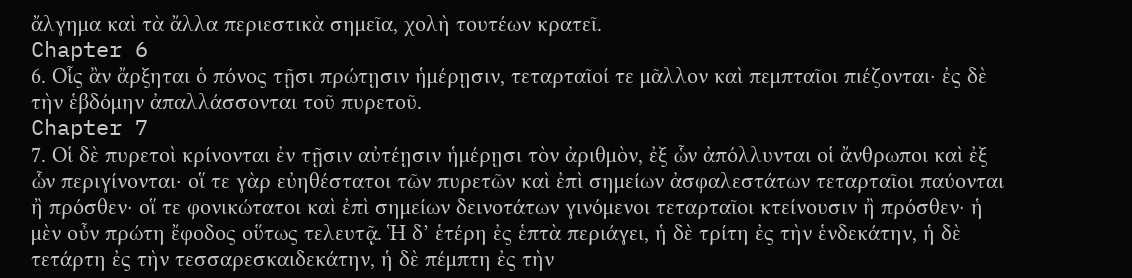ἄλγημα καὶ τὰ ἄλλα περιεστικὰ σημεῖα, χολὴ τουτέων κρατεῖ.
Chapter 6
6. Οἷς ἂν ἄρξηται ὁ πόνος τῇσι πρώτῃσιν ἡμέρῃσιν, τεταρταῖοί τε μᾶλλον καὶ πεμπταῖοι πιέζονται· ἐς δὲ τὴν ἑβδόμην ἀπαλλάσσονται τοῦ πυρετοῦ.
Chapter 7
7. Οἱ δὲ πυρετοὶ κρίνονται ἐν τῇσιν αὐτέῃσιν ἡμέρῃσι τὸν ἀριθμὸν, ἐξ ὧν ἀπόλλυνται οἱ ἄνθρωποι καὶ ἐξ ὧν περιγίνονται· οἵ τε γὰρ εὐηθέστατοι τῶν πυρετῶν καὶ ἐπὶ σημείων ἀσφαλεστάτων τεταρταῖοι παύονται ἢ πρόσθεν· οἵ τε φονικώτατοι καὶ ἐπὶ σημείων δεινοτάτων γινόμενοι τεταρταῖοι κτείνουσιν ἢ πρόσθεν· ἡ μὲν οὖν πρώτη ἔφοδος οὕτως τελευτᾷ. Ἡ δ’ ἑτέρη ἐς ἑπτὰ περιάγει, ἡ δὲ τρίτη ἐς τὴν ἑνδεκάτην, ἡ δὲ τετάρτη ἐς τὴν τεσσαρεσκαιδεκάτην, ἡ δὲ πέμπτη ἐς τὴν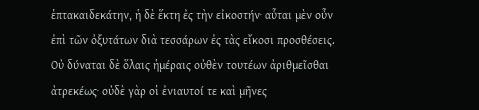ἑπτακαιδεκάτην, ἡ δὲ ἕκτη ἐς τὴν εἰκοστήν· αὗται μὲν οὖν ἐπὶ τῶν ὀξυτάτων διὰ τεσσάρων ἐς τὰς εἴκοσι προσθέσεις. Οὐ δύναται δὲ ὅλαις ἡμέραις οὐθὲν τουτέων ἀριθμεῖσθαι ἀτρεκέως· οὐδὲ γὰρ οἱ ἐνιαυτοί τε καὶ μῆνες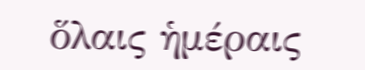ὅλαις ἡμέραις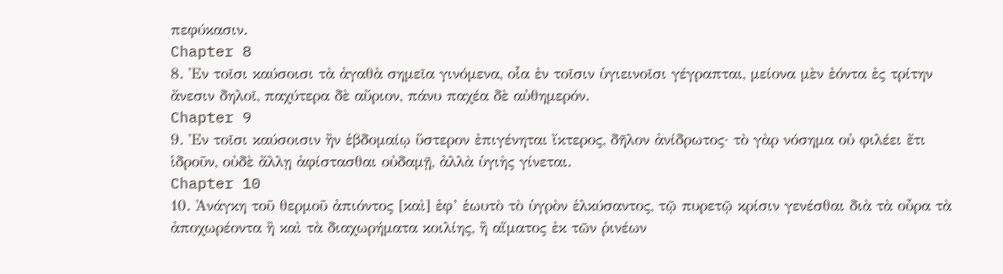πεφύκασιν.
Chapter 8
8. Ἐν τοῖσι καύσοισι τὰ ἀγαθὰ σημεῖα γινόμενα, οἷα ἐν τοῖσιν ὑγιεινοῖσι γέγραπται, μείονα μὲν ἐόντα ἐς τρίτην ἄνεσιν δηλοῖ, παχύτερα δὲ αὔριον, πάνυ παχέα δὲ αὐθημερόν.
Chapter 9
9. Ἐν τοῖσι καύσοισιν ἢν ἑβδομαίῳ ὕστερον ἐπιγένηται ἴκτερος, δῆλον ἀνίδρωτος· τὸ γὰρ νόσημα οὐ φιλέει ἔτι ἱδροῦν, οὐδὲ ἄλλῃ ἀφίστασθαι οὐδαμῇ, ἀλλὰ ὑγιὴς γίνεται.
Chapter 10
10. Ἀνάγκη τοῦ θερμοῦ ἀπιόντος [καὶ] ἐφ’ ἑωυτὸ τὸ ὑγρὸν ἑλκύσαντος, τῷ πυρετῷ κρίσιν γενέσθαι διὰ τὰ οὖρα τὰ ἀποχωρέοντα ἢ καὶ τὰ διαχωρήματα κοιλίης, ἢ αἵματος ἐκ τῶν ῥινέων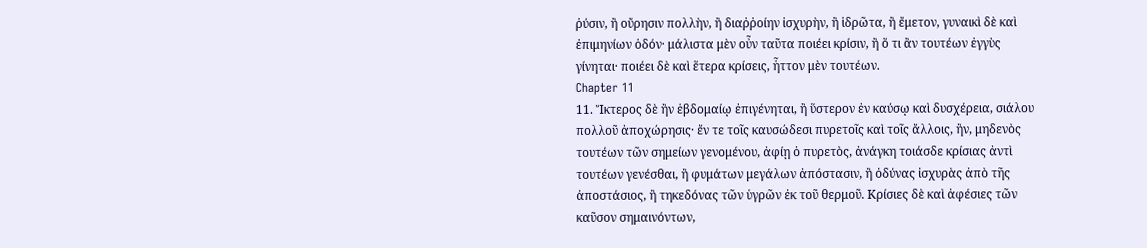ῥύσιν, ἢ οὔρησιν πολλὴν, ἢ διαῤῥοίην ἰσχυρὴν, ἢ ἱδρῶτα, ἢ ἔμετον, γυναικὶ δὲ καὶ ἐπιμηνίων ὁδόν· μάλιστα μὲν οὖν ταῦτα ποιέει κρίσιν, ἢ ὅ τι ἂν τουτέων ἐγγὺς γίνηται· ποιέει δὲ καὶ ἕτερα κρίσεις, ἧττον μὲν τουτέων.
Chapter 11
11. Ἴκτερος δὲ ἢν ἑβδομαίῳ ἐπιγένηται, ἢ ὕστερον ἐν καύσῳ καὶ δυσχέρεια, σιάλου πολλοῦ ἀποχώρησις· ἔν τε τοῖς καυσώδεσι πυρετοῖς καὶ τοῖς ἄλλοις, ἢν, μηδενὸς τουτέων τῶν σημείων γενομένου, ἀφίῃ ὁ πυρετὸς, ἀνάγκη τοιάσδε κρίσιας ἀντὶ τουτέων γενέσθαι, ἢ φυμάτων μεγάλων ἀπόστασιν, ἢ ὀδύνας ἰσχυρὰς ἀπὸ τῆς ἀποστάσιος, ἢ τηκεδόνας τῶν ὑγρῶν ἐκ τοῦ θερμοῦ. Κρίσιες δὲ καὶ ἀφέσιες τῶν καῦσον σημαινόντων,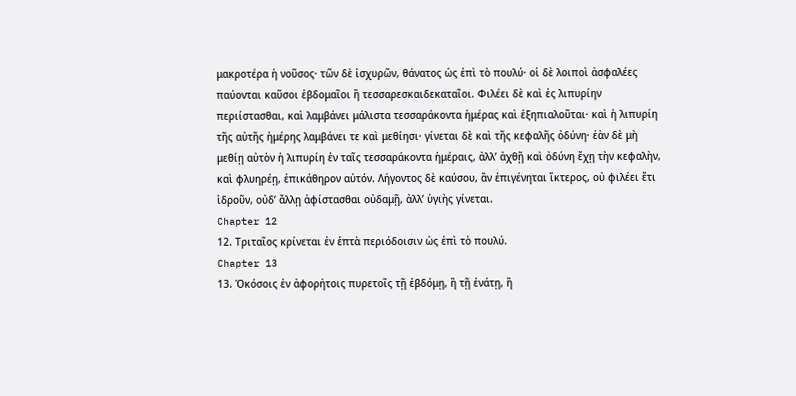μακροτέρα ἡ νοῦσος· τῶν δὲ ἰσχυρῶν, θάνατος ὡς ἐπὶ τὸ πουλύ· οἱ δὲ λοιποὶ ἀσφαλέες παύονται καῦσοι ἑβδομαῖοι ἢ τεσσαρεσκαιδεκαταῖοι. Φιλέει δὲ καὶ ἐς λιπυρίην περιίστασθαι, καὶ λαμβάνει μάλιστα τεσσαράκοντα ἡμέρας καὶ ἐξηπιαλοῦται· καὶ ἡ λιπυρίη τῆς αὐτῆς ἡμέρης λαμβάνει τε καὶ μεθίησι· γίνεται δὲ καὶ τῆς κεφαλῆς ὀδύνη· ἐὰν δὲ μὴ μεθίῃ αὐτὸν ἡ λιπυρίη ἐν ταῖς τεσσαράκοντα ἡμέραις, ἀλλ’ ἀχθῇ καὶ ὀδύνη ἔχῃ τὴν κεφαλὴν, καὶ φλυηρέῃ, ἐπικάθηρον αὐτόν. Λήγοντος δὲ καύσου, ἂν ἐπιγένηται ἴκτερος, οὐ φιλέει ἔτι ἱδροῦν, οὐδ’ ἄλλῃ ἀφίστασθαι οὐδαμῇ, ἀλλ’ ὑγιὴς γίνεται.
Chapter 12
12. Τριταῖος κρίνεται ἐν ἑπτὰ περιόδοισιν ὡς ἐπὶ τὸ πουλύ.
Chapter 13
13. Ὁκόσοις ἐν ἀφορήτοις πυρετοῖς τῇ ἑβδόμῃ, ἢ τῇ ἐνάτῃ, ἢ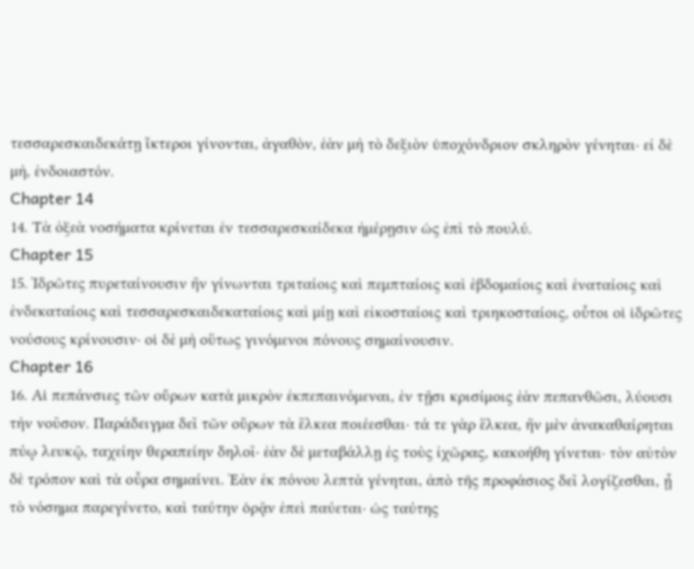τεσσαρεσκαιδεκάτῃ ἴκτεροι γίνονται, ἀγαθὸν, ἐὰν μὴ τὸ δεξιὸν ὑποχόνδριον σκληρὸν γένηται· εἰ δὲ μὴ, ἐνδοιαστόν.
Chapter 14
14. Τὰ ὀξεὰ νοσήματα κρίνεται ἐν τεσσαρεσκαίδεκα ἡμέρῃσιν ὡς ἐπὶ τὸ πουλύ.
Chapter 15
15. Ἱδρῶτες πυρεταίνουσιν ἢν γίνωνται τριταίοις καὶ πεμπταίοις καὶ ἑβδομαίοις καὶ ἐναταίοις καὶ ἑνδεκαταίοις καὶ τεσσαρεσκαιδεκαταίοις καὶ μίῃ καὶ εἰκοσταίοις καὶ τριηκοσταίοις, οὗτοι οἱ ἱδρῶτες νούσους κρίνουσιν· οἱ δὲ μὴ οὕτως γινόμενοι πόνους σημαίνουσιν.
Chapter 16
16. Αἱ πεπάνσιες τῶν οὔρων κατὰ μικρὸν ἐκπεπαινόμεναι, ἐν τῇσι κρισίμοις ἐὰν πεπανθῶσι, λύουσι τὴν νοῦσον. Παράδειγμα δεῖ τῶν οὔρων τὰ ἕλκεα ποιέεσθαι· τά τε γὰρ ἕλκεα, ἢν μὲν ἀνακαθαίρηται πύῳ λευκῷ, ταχείην θεραπείην δηλοῖ· ἐὰν δὲ μεταβάλλῃ ἐς τοὺς ἰχῶρας, κακοήθη γίνεται· τὸν αὐτὸν δὲ τρόπον καὶ τὰ οὖρα σημαίνει. Ἐὰν ἐκ πόνου λεπτὰ γένηται, ἀπὸ τῆς προφάσιος δεῖ λογίζεσθαι, ᾖ τὸ νόσημα παρεγένετο, καὶ ταύτην ὁρᾷν ἐπεὶ παύεται· ὡς ταύτης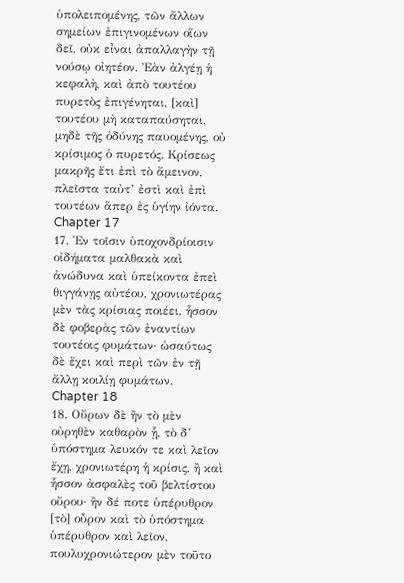ὑπολειπομένης, τῶν ἄλλων σημείων ἐπιγινομένων οἵων δεῖ, οὐκ εἶναι ἀπαλλαγὴν τῇ νούσῳ οἰητέον. Ἐὰν ἀλγέῃ ἡ κεφαλὴ, καὶ ἀπὸ τουτέου πυρετὸς ἐπιγένηται, [καὶ] τουτέου μὴ καταπαύσηται, μηδὲ τῆς ὀδύνης παυομένης, οὐ κρίσιμος ὁ πυρετός. Κρίσεως μακρῆς ἔτι ἐπὶ τὸ ἄμεινον, πλεῖστα ταὐτ’ ἐστὶ καὶ ἐπὶ τουτέων ἅπερ ἐς ὑγίην ἰόντα.
Chapter 17
17. Ἐν τοῖσιν ὑποχονδρίοισιν οἰδήματα μαλθακὰ καὶ ἀνώδυνα καὶ ὑπείκοντα ἐπεὶ θιγγάνῃς αὐτέου, χρονιωτέρας μὲν τὰς κρίσιας ποιέει, ἧσσον δὲ φοβερὰς τῶν ἐναντίων τουτέοις φυμάτων· ὡσαύτως δὲ ἔχει καὶ περὶ τῶν ἐν τῇ ἄλλῃ κοιλίῃ φυμάτων.
Chapter 18
18. Οὔρων δὲ ἢν τὸ μὲν οὐρηθὲν καθαρὸν ᾗ, τὸ δ’ ὑπόστημα λευκόν τε καὶ λεῖον ἔχῃ, χρονιωτέρη ἡ κρίσις, ἢ καὶ ἧσσον ἀσφαλὲς τοῦ βελτίστου οὔρου· ἢν δέ ποτε ὑπέρυθρον [τὸ] οὖρον καὶ τὸ ὑπόστημα ὑπέρυθρον καὶ λεῖον, πουλυχρονιώτερον μὲν τοῦτο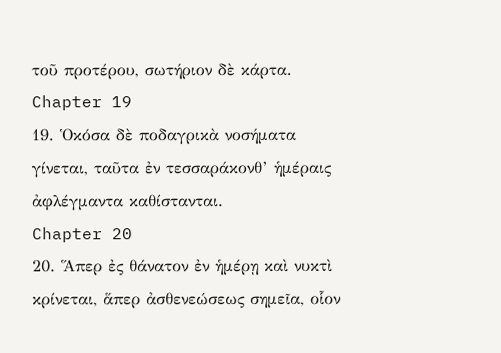τοῦ προτέρου, σωτήριον δὲ κάρτα.
Chapter 19
19. Ὁκόσα δὲ ποδαγρικὰ νοσήματα γίνεται, ταῦτα ἐν τεσσαράκονθ’ ἡμέραις ἀφλέγμαντα καθίστανται.
Chapter 20
20. Ἅπερ ἐς θάνατον ἐν ἡμέρῃ καὶ νυκτὶ κρίνεται, ἅπερ ἀσθενεώσεως σημεῖα, οἷον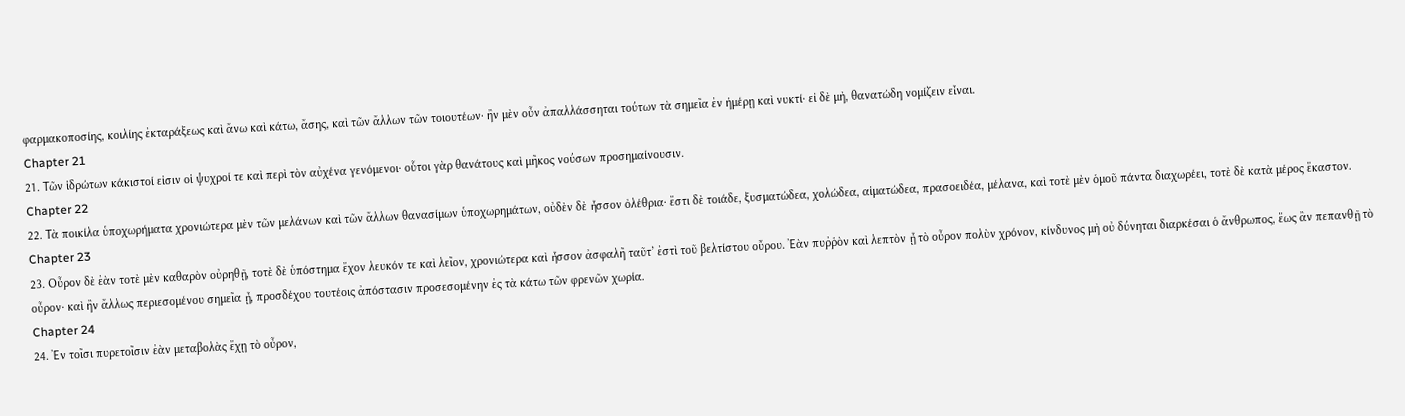φαρμακοποσίης, κοιλίης ἐκταράξεως καὶ ἄνω καὶ κάτω, ἄσης, καὶ τῶν ἄλλων τῶν τοιουτέων· ἢν μὲν οὖν ἀπαλλάσσηται τούτων τὰ σημεῖα ἐν ἡμέρῃ καὶ νυκτί· εἰ δὲ μὴ, θανατώδη νομίζειν εἶναι.
Chapter 21
21. Τῶν ἱδρώτων κάκιστοί εἰσιν οἱ ψυχροί τε καὶ περὶ τὸν αὐχένα γενόμενοι· οὗτοι γὰρ θανάτους καὶ μῆκος νούσων προσημαίνουσιν.
Chapter 22
22. Τὰ ποικίλα ὑποχωρήματα χρονιώτερα μὲν τῶν μελάνων καὶ τῶν ἄλλων θανασίμων ὑποχωρημάτων, οὐδὲν δὲ ἧσσον ὀλέθρια· ἔστι δὲ τοιάδε, ξυσματώδεα, χολώδεα, αἱματώδεα, πρασοειδέα, μέλανα, καὶ τοτὲ μὲν ὁμοῦ πάντα διαχωρέει, τοτὲ δὲ κατὰ μέρος ἕκαστον.
Chapter 23
23. Οὖρον δὲ ἐὰν τοτὲ μὲν καθαρὸν οὐρηθῇ, τοτὲ δὲ ὑπόστημα ἔχον λευκόν τε καὶ λεῖον, χρονιώτερα καὶ ἧσσον ἀσφαλῆ ταῦτ’ ἐστὶ τοῦ βελτίστου οὔρου. Ἐὰν πυῤῥὸν καὶ λεπτὸν ᾖ τὸ οὖρον πολὺν χρόνον, κίνδυνος μὴ οὐ δύνηται διαρκέσαι ὁ ἄνθρωπος, ἕως ἂν πεπανθῇ τὸ οὖρον· καὶ ἢν ἄλλως περιεσομένου σημεῖα ᾖ, προσδέχου τουτέοις ἀπόστασιν προσεσομένην ἐς τὰ κάτω τῶν φρενῶν χωρία.
Chapter 24
24. Ἐν τοῖσι πυρετοῖσιν ἐὰν μεταβολὰς ἔχῃ τὸ οὖρον,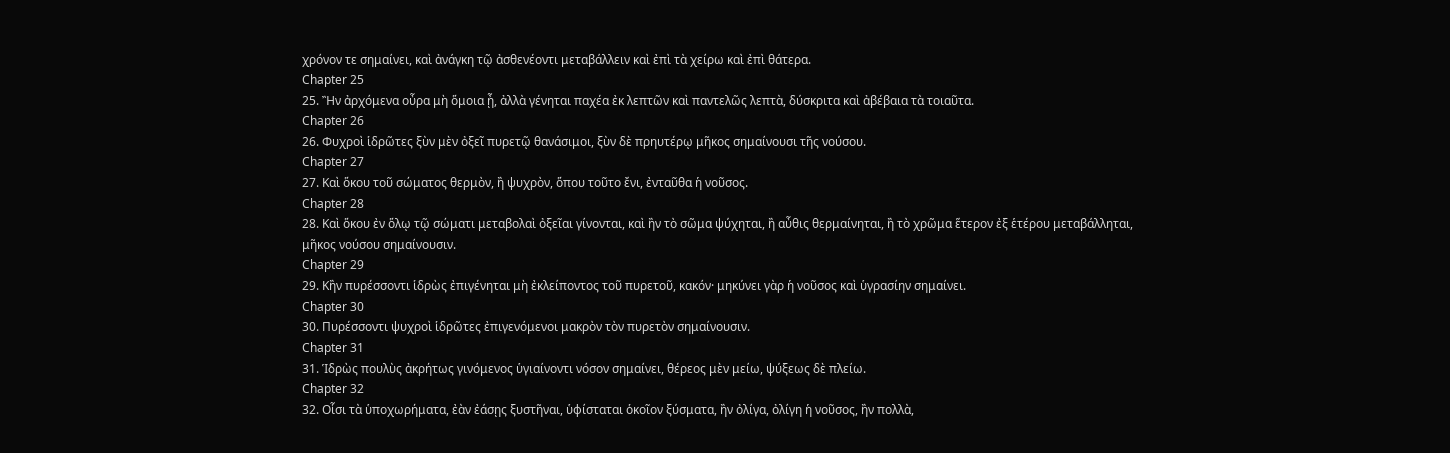χρόνον τε σημαίνει, καὶ ἀνάγκη τῷ ἀσθενέοντι μεταβάλλειν καὶ ἐπὶ τὰ χείρω καὶ ἐπὶ θάτερα.
Chapter 25
25. Ἢν ἀρχόμενα οὖρα μὴ ὅμοια ᾖ, ἀλλὰ γένηται παχέα ἐκ λεπτῶν καὶ παντελῶς λεπτὰ, δύσκριτα καὶ ἀβέβαια τὰ τοιαῦτα.
Chapter 26
26. Φυχροὶ ἱδρῶτες ξὺν μὲν ὀξεῖ πυρετῷ θανάσιμοι, ξὺν δὲ πρηυτέρῳ μῆκος σημαίνουσι τῆς νούσου.
Chapter 27
27. Καὶ ὅκου τοῦ σώματος θερμὸν, ἢ ψυχρὸν, ὅπου τοῦτο ἔνι, ἐνταῦθα ἡ νοῦσος.
Chapter 28
28. Καὶ ὅκου ἐν ὅλῳ τῷ σώματι μεταβολαὶ ὀξεῖαι γίνονται, καὶ ἢν τὸ σῶμα ψύχηται, ἢ αὖθις θερμαίνηται, ἢ τὸ χρῶμα ἕτερον ἐξ ἑτέρου μεταβάλληται, μῆκος νούσου σημαίνουσιν.
Chapter 29
29. Κἢν πυρέσσοντι ἱδρὼς ἐπιγένηται μὴ ἐκλείποντος τοῦ πυρετοῦ, κακόν· μηκύνει γὰρ ἡ νοῦσος καὶ ὑγρασίην σημαίνει.
Chapter 30
30. Πυρέσσοντι ψυχροὶ ἱδρῶτες ἐπιγενόμενοι μακρὸν τὸν πυρετὸν σημαίνουσιν.
Chapter 31
31. Ἱδρὼς πουλὺς ἀκρήτως γινόμενος ὑγιαίνοντι νόσον σημαίνει, θέρεος μὲν μείω, ψύξεως δὲ πλείω.
Chapter 32
32. Οἷσι τὰ ὑποχωρήματα, ἐὰν ἐάσῃς ξυστῆναι, ὑφίσταται ὁκοῖον ξύσματα, ἢν ὀλίγα, ὀλίγη ἡ νοῦσος, ἢν πολλὰ,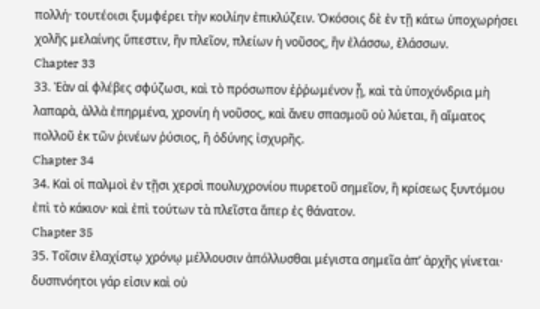πολλή· τουτέοισι ξυμφέρει τὴν κοιλίην ἐπικλύζειν. Ὁκόσοις δὲ ἐν τῇ κάτω ὑποχωρήσει χολῆς μελαίνης ὕπεστιν, ἢν πλεῖον, πλείων ἡ νοῦσος, ἢν ἐλάσσω, ἐλάσσων.
Chapter 33
33. Ἐὰν αἱ φλέβες σφύζωσι, καὶ τὸ πρόσωπον ἐῤῥωμένον ᾖ, καὶ τὰ ὑποχόνδρια μὴ λαπαρὰ, ἀλλὰ ἐπηρμένα, χρονίη ἡ νοῦσος, καὶ ἄνευ σπασμοῦ οὐ λύεται, ἢ αἵματος πολλοῦ ἐκ τῶν ῥινέων ῥύσιος, ἢ ὀδύνης ἰσχυρῆς.
Chapter 34
34. Καὶ οἱ παλμοὶ ἐν τῇσι χερσὶ πουλυχρονίου πυρετοῦ σημεῖον, ἢ κρίσεως ξυντόμου ἐπὶ τὸ κάκιον· καὶ ἐπὶ τούτων τὰ πλεῖστα ἅπερ ἐς θάνατον.
Chapter 35
35. Τοῖσιν ἐλαχίστῳ χρόνῳ μέλλουσιν ἀπόλλυσθαι μέγιστα σημεῖα ἀπ’ ἀρχῆς γίνεται· δυσπνόητοι γάρ εἰσιν καὶ οὐ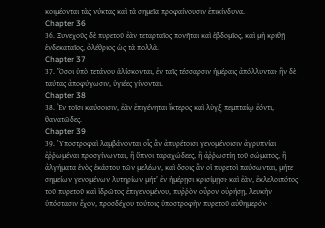κοιμέονται τὰς νύκτας καὶ τὰ σημεῖα προφαίνουσιν ἐπικίνδυνα.
Chapter 36
36. Ξυνεχοῦς δὲ πυρετοῦ ἐὰν τεταρταῖος πονῆται καὶ ἑβδομῖος, καὶ μὴ κριθῇ ἑνδεκαταῖος, ὀλέθριος ὡς τὰ πολλὰ.
Chapter 37
37. Ὅσοι ὑπὸ τετάνου ἁλίσκονται, ἐν ταῖς τέσσαρσιν ἡμέραις ἀπόλλυνται· ἢν δὲ ταύτας ἀποφύγωσιν, ὑγιέες γίνονται.
Chapter 38
38. Ἐν τοῖσι καύσοισιν, ἐὰν ἐπιγένηται ἴκτερος καὶ λὺγξ πεμπταίῳ ἐόντι, θανατῶδες.
Chapter 39
39. Ὑποστροφαὶ λαμβάνονται οἷς ἂν ἀπυρέτοισι γενομένοισιν ἀγρυπνίαι ἐῤῥωμέναι προσγίνωνται, ἢ ὕπνοι ταραχώδεες, ἢ ἀῤῥωστίη τοῦ σώματος, ἢ ἀλγήματα ἑνὸς ἑκάστου τῶν μελέων, καὶ ὅσοις ἂν οἱ πυρετοὶ παύσωνται, μήτε σημείων γενομένων λυτηρίων μήτ’ ἐν ἡμέρῃσι κρισίμῃσι· καὶ ἐὰν, ἐκλελοιπότος τοῦ πυρετοῦ καὶ ἱδρῶτος ἐπιγενομένου, πυῤῥὸν οὖρον οὐρήσῃ, λευκὴν ὑπόστασιν ἔχον, προσδέχου τούτοις ὑποστροφὴν πυρετοῦ αὐθημερόν·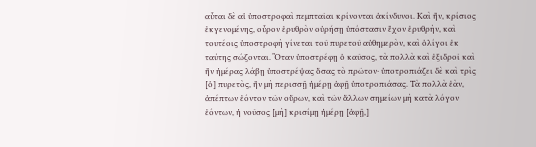αὗται δὲ αἱ ὑποστροφαὶ πεμπταῖαι κρίνονται ἀκίνδυνοι. Καὶ ἢν, κρίσιος ἐκγενομένης, οὖρον ἐρυθρὸν οὐρήσῃ ὑπόστασιν ἔχον ἐρυθρὴν, καὶ τουτέοις ὑποστροφὴ γίνεται τοῦ πυρετοῦ αὐθημερὸν, καὶ ὀλίγοι ἐκ ταύτης σώζονται. Ὅταν ὑποστρέφῃ ὁ καῦσος, τὰ πολλὰ καὶ ἐξιδροῖ καὶ ἢν ἡμέρας λάβῃ ὑποστρέψας ὅσας τὸ πρῶτον· ὑποτροπιάζει δὲ καὶ τρὶς [ὁ] πυρετὸς, ἢν μὴ περισσῇ ἡμέρῃ ἀφῇ ὑποτροπιάσας. Τὰ πολλὰ ἐὰν, ἀπέπτων ἐόντον τῶν οὔρων, καὶ τῶν ἄλλων σημείων μὴ κατὰ λόγον ἐόντων, ἡ νοῦσος [μὴ] κρισίμῃ ἡμέρῃ [ἀφῇ,]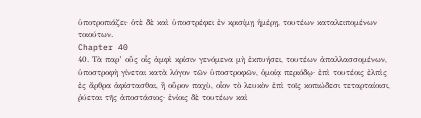ὑποτροπιάζει· ὁτὲ δὲ καὶ ὑποστρέφει ἐν κρισίμῃ ἡμέρῃ, τουτέων καταλειπομένων τοιούτων.
Chapter 40
40. Τὰ παρ’ οὖς οἷς ἀμφὶ κρίσιν γενόμενα μὴ ἐκπυήσει, τουτέων ἀπαλλασσομένων, ὑποστροφὴ γίνεται κατὰ λόγον τῶν ὑποστροφῶν, ὁμοίᾳ περιόδῳ· ἐπὶ τουτέοις ἐλπὶς ἐς ἄρθρα ἀφίστασθαι, ἢ οὖρον παχὺ, οἷον τὸ λευκὸν ἐπὶ τοῖς κοπιώδεσι τεταρταίοισι, ῥύεται τῆς ἀποστάσιος· ἐνίοις δὲ τουτέων καὶ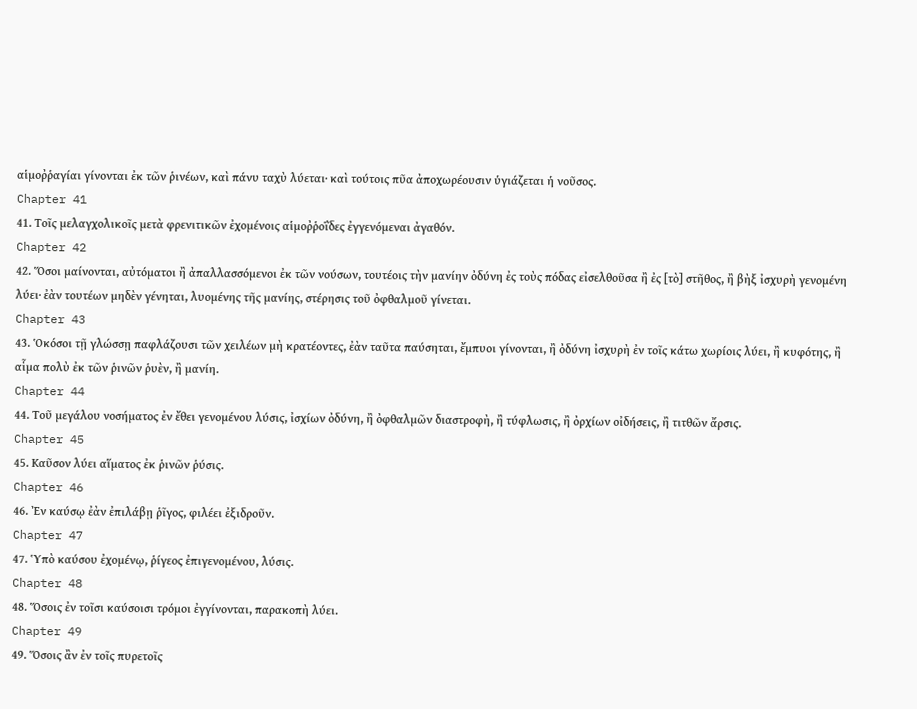αἱμοῤῥαγίαι γίνονται ἐκ τῶν ῥινέων, καὶ πάνυ ταχὺ λύεται· καὶ τούτοις πῦα ἀποχωρέουσιν ὑγιάζεται ἡ νοῦσος.
Chapter 41
41. Τοῖς μελαγχολικοῖς μετὰ φρενιτικῶν ἐχομένοις αἱμοῤῥοΐδες ἐγγενόμεναι ἀγαθόν.
Chapter 42
42. Ὅσοι μαίνονται, αὐτόματοι ἢ ἀπαλλασσόμενοι ἐκ τῶν νούσων, τουτέοις τὴν μανίην ὀδύνη ἐς τοὺς πόδας εἰσελθοῦσα ἢ ἐς [τὸ] στῆθος, ἢ βὴξ ἰσχυρὴ γενομένη λύει· ἐὰν τουτέων μηδὲν γένηται, λυομένης τῆς μανίης, στέρησις τοῦ ὀφθαλμοῦ γίνεται.
Chapter 43
43. Ὁκόσοι τῇ γλώσσῃ παφλάζουσι τῶν χειλέων μὴ κρατέοντες, ἐὰν ταῦτα παύσηται, ἔμπυοι γίνονται, ἢ ὀδύνη ἰσχυρὴ ἐν τοῖς κάτω χωρίοις λύει, ἢ κυφότης, ἢ αἷμα πολὺ ἐκ τῶν ῥινῶν ῥυὲν, ἢ μανίη.
Chapter 44
44. Τοῦ μεγάλου νοσήματος ἐν ἔθει γενομένου λύσις, ἰσχίων ὀδύνη, ἢ ὀφθαλμῶν διαστροφὴ, ἢ τύφλωσις, ἢ ὀρχίων οἰδήσεις, ἢ τιτθῶν ἄρσις.
Chapter 45
45. Καῦσον λύει αἵματος ἐκ ῥινῶν ῥύσις.
Chapter 46
46. Ἐν καύσῳ ἐὰν ἐπιλάβῃ ῥῖγος, φιλέει ἐξιδροῦν.
Chapter 47
47. Ὑπὸ καύσου ἐχομένῳ, ῥίγεος ἐπιγενομένου, λύσις.
Chapter 48
48. Ὅσοις ἐν τοῖσι καύσοισι τρόμοι ἐγγίνονται, παρακοπὴ λύει.
Chapter 49
49. Ὅσοις ἂν ἐν τοῖς πυρετοῖς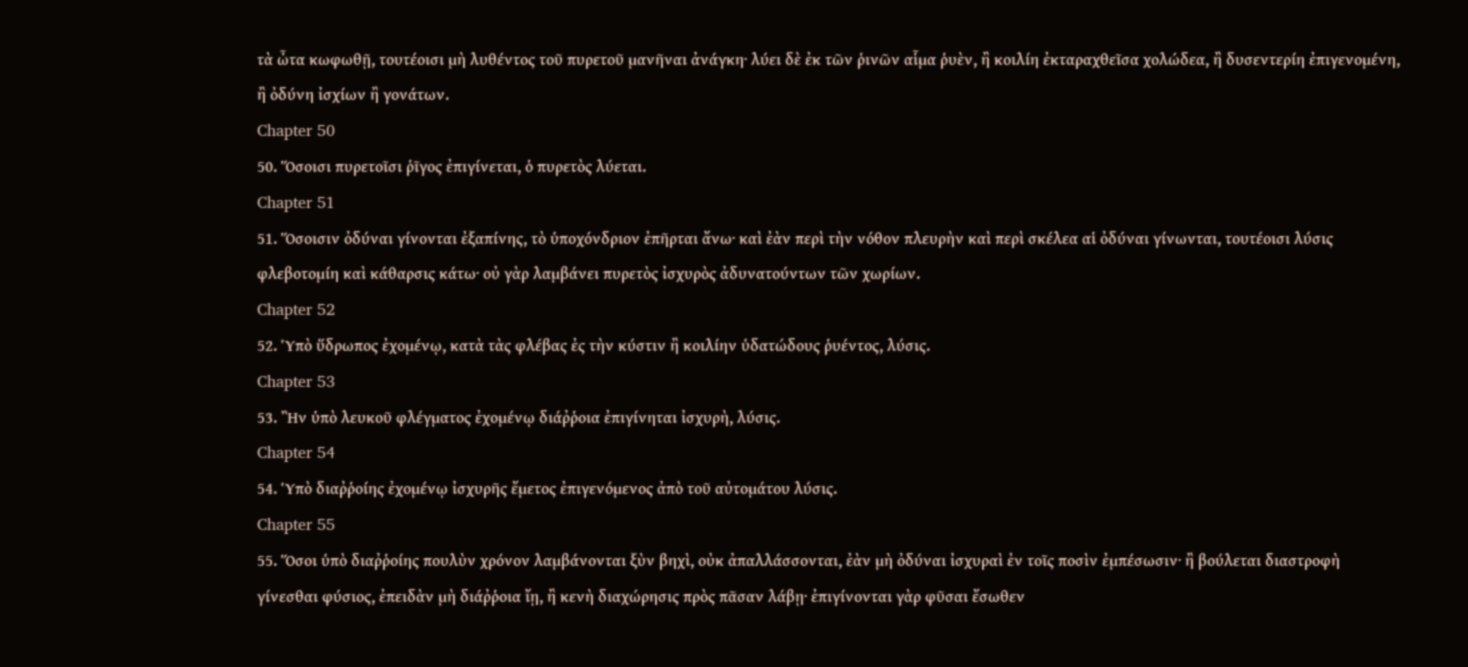τὰ ὦτα κωφωθῇ, τουτέοισι μὴ λυθέντος τοῦ πυρετοῦ μανῆναι ἀνάγκη· λύει δὲ ἐκ τῶν ῥινῶν αἷμα ῥυὲν, ἢ κοιλίη ἐκταραχθεῖσα χολώδεα, ἢ δυσεντερίη ἐπιγενομένη, ἢ ὀδύνη ἰσχίων ἢ γονάτων.
Chapter 50
50. Ὅσοισι πυρετοῖσι ῥῖγος ἐπιγίνεται, ὁ πυρετὸς λύεται.
Chapter 51
51. Ὅσοισιν ὀδύναι γίνονται ἐξαπίνης, τὸ ὑποχόνδριον ἐπῆρται ἄνω· καὶ ἐὰν περὶ τὴν νόθον πλευρὴν καὶ περὶ σκέλεα αἱ ὀδύναι γίνωνται, τουτέοισι λύσις φλεβοτομίη καὶ κάθαρσις κάτω· οὐ γὰρ λαμβάνει πυρετὸς ἰσχυρὸς ἀδυνατούντων τῶν χωρίων.
Chapter 52
52. Ὑπὸ ὕδρωπος ἐχομένῳ, κατὰ τὰς φλέβας ἐς τὴν κύστιν ἢ κοιλίην ὑδατώδους ῥυέντος, λύσις.
Chapter 53
53. Ἢν ὑπὸ λευκοῦ φλέγματος ἐχομένῳ διάῤῥοια ἐπιγίνηται ἰσχυρὴ, λύσις.
Chapter 54
54. Ὑπὸ διαῤῥοίης ἐχομένῳ ἰσχυρῆς ἔμετος ἐπιγενόμενος ἀπὸ τοῦ αὐτομάτου λύσις.
Chapter 55
55. Ὅσοι ὑπὸ διαῤῥοίης πουλὺν χρόνον λαμβάνονται ξὺν βηχὶ, οὐκ ἀπαλλάσσονται, ἐὰν μὴ ὀδύναι ἰσχυραὶ ἐν τοῖς ποσὶν ἐμπέσωσιν· ἢ βούλεται διαστροφὴ γίνεσθαι φύσιος, ἐπειδὰν μὴ διάῤῥοια ἴῃ, ἢ κενὴ διαχώρησις πρὸς πᾶσαν λάβῃ· ἐπιγίνονται γὰρ φῦσαι ἔσωθεν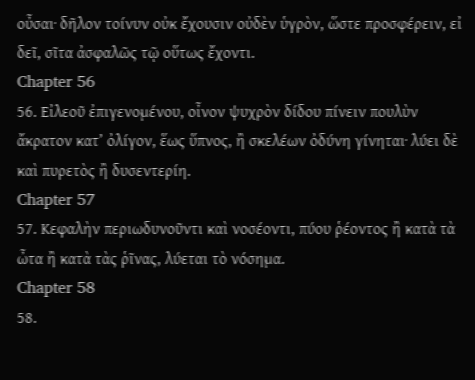οὖσαι· δῆλον τοίνυν οὐκ ἔχουσιν οὐδὲν ὑγρὸν, ὥστε προσφέρειν, εἰ δεῖ, σῖτα ἀσφαλῶς τῷ οὕτως ἔχοντι.
Chapter 56
56. Εἰλεοῦ ἐπιγενομένου, οἶνον ψυχρὸν δίδου πίνειν πουλὺν ἄκρατον κατ’ ὀλίγον, ἕως ὕπνος, ἢ σκελέων ὀδύνη γίνηται· λύει δὲ καὶ πυρετὸς ἢ δυσεντερίη.
Chapter 57
57. Κεφαλὴν περιωδυνοῦντι καὶ νοσέοντι, πύου ῥέοντος ἢ κατὰ τὰ ὦτα ἢ κατὰ τὰς ῥῖνας, λύεται τὸ νόσημα.
Chapter 58
58.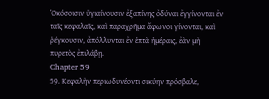Ὁκόσοισιν ὑγιαίνουσιν ἐξαπίνης ὀδύναι ἐγγίνονται ἐν ταῖς κεφαλαῖς, καὶ παραχρῆμα ἄφωνοι γίνονται, καὶ ῥέγκουσιν, ἀπόλλυνται ἐν ἑπτὰ ἡμέραις, ἐὰν μὴ πυρετὸς ἐπιλάβῃ.
Chapter 59
59. Κεφαλὴν περιωδυνέοντι σικύην πρόσβαλε,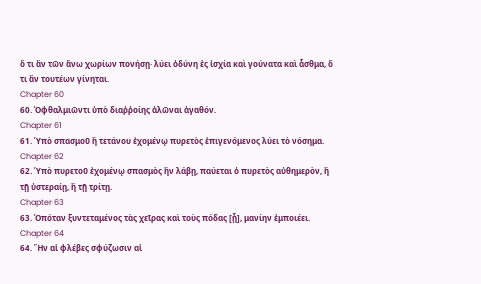ὅ τι ἂν τῶν ἄνω χωρίων πονήσῃ· λύει ὀδύνη ἐς ἰσχία καὶ γούνατα καὶ ἆσθμα, ὅ τι ἂν τουτέων γίνηται.
Chapter 60
60. Ὀφθαλμιῶντι ὑπὸ διαῤῥοίης ἁλῶναι ἀγαθόν.
Chapter 61
61. Ὑπὸ σπασμοῦ ἢ τετάνου ἐχομένῳ πυρετὸς ἐπιγενόμενος λύει τὸ νόσημα.
Chapter 62
62. Ὑπὸ πυρετοῦ ἐχομένῳ σπασμὸς ἢν λάβῃ, παύεται ὁ πυρετὸς αὐθημερὸν, ἢ τῇ ὑστεραίῃ, ἢ τῇ τρίτῃ.
Chapter 63
63. Ὁπόταν ξυντεταμένος τὰς χεῖρας καὶ τοὺς πόδας [ᾖ], μανίην ἐμποιέει.
Chapter 64
64. Ἢν αἱ φλέβες σφύζωσιν αἱ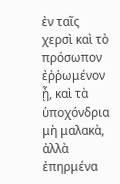ἐν ταῖς χερσὶ καὶ τὸ πρόσωπον ἐῤῥωμένον ᾖ, καὶ τὰ ὑποχόνδρια μὴ μαλακὰ, ἀλλὰ ἐπηρμένα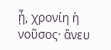ᾖ, χρονίη ἡ νοῦσος· ἄνευ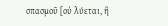σπασμοῦ [οὐ λύεται, ἢ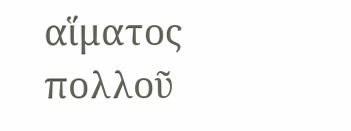αἵματος πολλοῦ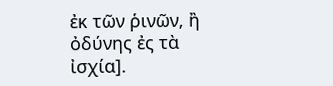ἐκ τῶν ῥινῶν, ἢ ὀδύνης ἐς τὰ ἰσχία].